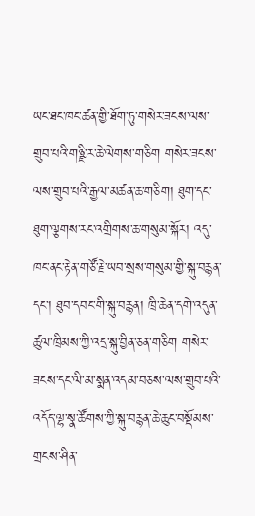ཡང་ཐང་ཁང་ཚན་གྱི་ཐོག་ཏུ་གསེར་ཟངས་ལས་གྲུབ་པའི་གཉྫི་ར་ཆེ་ལེགས་གཅིག གསེར་ཟངས་ལས་གྲུབ་པའི་རྒྱལ་མཚན་ཆ་གཅིག། ཐུག་དང་ཐུག་ལྕགས་རང་འགྲིགས་ཆ་གསུམ་སྐོར། འདུ་ཁང་ནང་རྟེན་གཙོ་རྗེ་ཡབ་སྲས་གསུམ་གྱི་སྐུ་བརྙན་དང་། ཐུབ་དབང་གི་སྐུ་བརྙན། ཁྲི་ཆེན་དགེ་འདུན་ཚུལ་ཁྲིམས་ཀྱི་འདྲ་སྐུ་བྱིན་ཅན་གཅིག གསེར་ཟངས་དང་ལི་མ་སྨན་འདམ་བཅས་ལས་གྲུབ་པའི་འདོད་ལྷ་སྣ་ཚོགས་ཀྱི་སྐུ་བརྙན་ཆེ་ཆུང་བསྡོམས་གྲངས་ཤིན་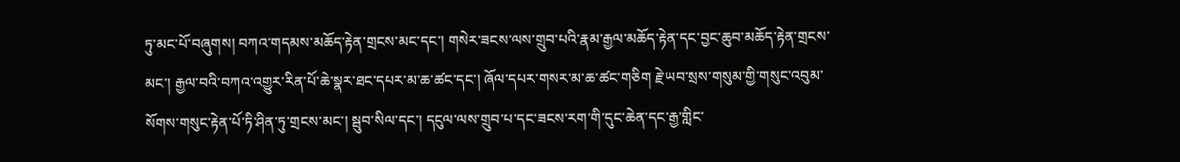ཏུ་མང་པོ་བཞུགས། བཀའ་གདམས་མཆོད་རྟེན་གྲངས་མང་དང་། གསེར་ཟངས་ལས་གྲུབ་པའི་རྣམ་རྒྱལ་མཆོད་རྟེན་དང་བྱང་ཆུབ་མཆོད་རྟེན་གྲངས་མང་། རྒྱལ་བའི་བཀའ་འགྱུར་རིན་པོ་ཆེ་སྣར་ཐང་དཔར་མ་ཆ་ཚང་དང་། ཞོལ་དཔར་གསར་མ་ཆ་ཚང་གཅིག རྗེ་ཡབ་སྲས་གསུམ་གྱི་གསུང་འབུམ་སོགས་གསུང་རྟེན་པོ་ཏི་ཤིན་ཏུ་གྲངས་མང་། སྦུབ་སིལ་དང་། དངུལ་ལས་གྲུབ་པ་དང་ཟངས་རག་གི་དུང་ཆེན་དང་རྒྱ་གླིང་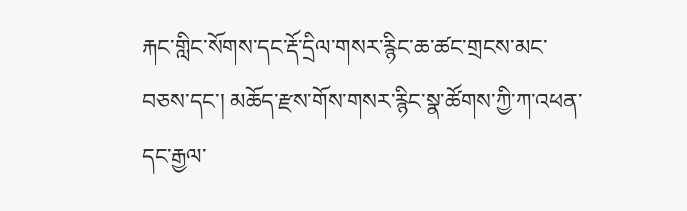རྐང་གླིང་སོགས་དང་རྡོ་དྲིལ་གསར་རྙིང་ཆ་ཚང་གྲངས་མང་བཅས་དང་། མཆོད་རྫས་གོས་གསར་རྙིང་སྣ་ཚོགས་ཀྱི་ཀ་འཕན་དང་རྒྱལ་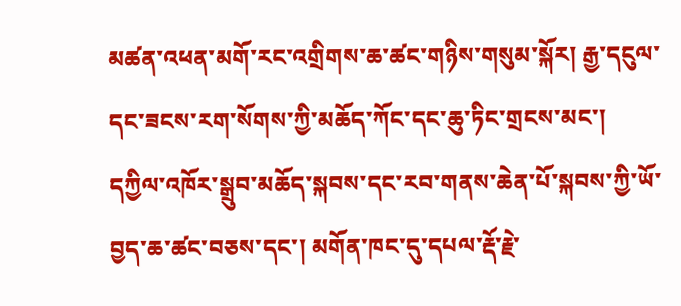མཚན་འཕན་མགོ་རང་འགྲིགས་ཆ་ཚང་གཉིས་གསུམ་སྐོར། རྒྱ་དངུལ་དང་ཟངས་རག་སོགས་ཀྱི་མཆོད་ཀོང་དང་ཆུ་ཏིང་གྲངས་མང་། དཀྱིལ་འཁོར་སྒྲུབ་མཆོད་སྐབས་དང་རབ་གནས་ཆེན་པོ་སྐབས་ཀྱི་ཡོ་བྱད་ཆ་ཚང་བཅས་དང་། མགོན་ཁང་དུ་དཔལ་རྡོ་རྗེ་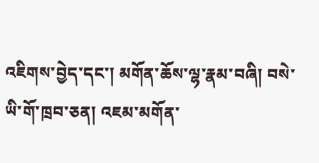འཇིགས་བྱེད་དང་། མགོན་ཆོས་ལྷ་རྣམ་བཞི། བསེ་ཡི་གོ་ཁྲབ་ཅན། འཇམ་མགོན་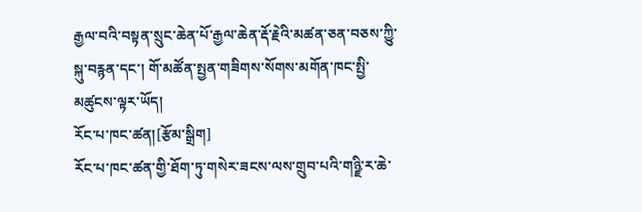རྒྱལ་བའི་བསྟན་སྲུང་ཆེན་པོ་རྒྱལ་ཆེན་རྡོ་རྗེའི་མཚན་ཅན་བཅས་ཀྱིུ་སྐུ་བརྙན་དང་། གོ་མཚོན་སྤྱན་གཟིགས་སོགས་མགོན་ཁང་སྤྱི་མཚུངས་ལྟར་ཡོད།
རོང་པ་ཁང་ཚན།[རྩོམ་སྒྲིག]
རོང་པ་ཁང་ཚན་གྱི་ཐོག་ཏུ་གསེར་ཟངས་ལས་གྲུབ་པའི་གཉྫི་ར་ཆེ་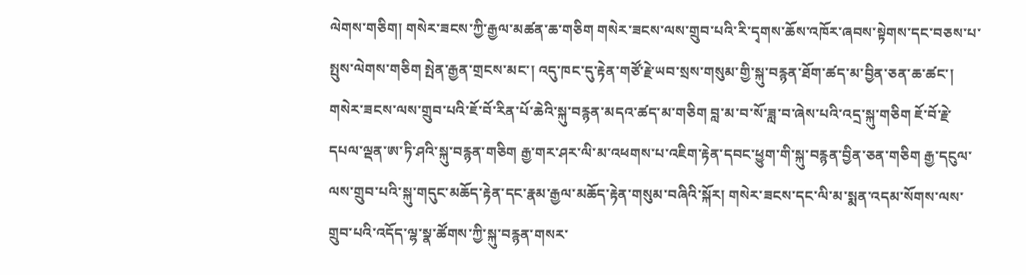ལེགས་གཅིག། གསེར་ཟངས་ཀྱི་རྒྱལ་མཚན་ཆ་གཅིག གསེར་ཟངས་ལས་གྲུབ་པའི་རི་དྭགས་ཆོས་འཁོར་ཞབས་སྟེགས་དང་བཅས་པ་སྤུས་ལེགས་གཅིག སྤེན་རྒྱན་གྲངས་མང་། འདུ་ཁང་དུ་རྟེན་གཙོ་རྗེ་ཡབ་སྲས་གསུམ་གྱི་སྐུ་བརྙན་ཐོག་ཚད་མ་བྱིན་ཅན་ཆ་ཚང་། གསེར་ཟངས་ལས་གྲུབ་པའི་ཇོ་བོ་རིན་པོ་ཆེའི་སྐུ་བརྙན་མདའ་ཚད་མ་གཅིག བླ་མ་བ་སོ་ཟླ་བ་ཞེས་པའི་འདྲ་སྐུ་གཅིག ཇོ་བོ་རྗེ་དཔལ་ལྡན་ཨ་ཏི་ཤའི་སྐུ་བརྙན་གཅིག རྒྱ་གར་ཤར་ལི་མ་འཕགས་པ་འཇིག་རྟེན་དབང་ཕྱུག་གི་སྐུ་བརྙན་བྱིན་ཅན་གཅིག རྒྱ་དངུལ་ལས་གྲུབ་པའི་སྐུ་གདུང་མཆོད་རྟེན་དང་རྣམ་རྒྱལ་མཆོད་རྟེན་གསུམ་བཞིའི་སྐོར། གསེར་ཟངས་དང་ལི་མ་སྨན་འདམ་སོགས་ལས་གྲུབ་པའི་འདོད་ལྷ་སྣ་ཚོགས་ཀྱི་སྐུ་བརྙན་གསར་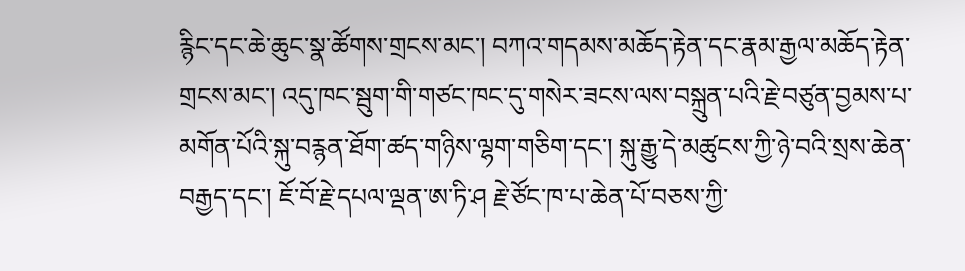རྙིང་དང་ཆེ་ཆུང་སྣ་ཚོགས་གྲངས་མང་། བཀའ་གདམས་མཆོད་རྟེན་དང་རྣམ་རྒྱལ་མཆོད་རྟེན་གྲངས་མང་། འདུ་ཁང་སྦུག་གི་གཙང་ཁང་དུ་གསེར་ཟངས་ལས་བསྐྲུན་པའི་རྗེ་བཙུན་བྱམས་པ་མགོན་པོའི་སྐུ་བརྙན་ཐོག་ཚད་གཉིས་ལྷག་གཅིག་དང་། སྐུ་རྒྱུ་དེ་མཚུངས་ཀྱི་ཉེ་བའི་སྲས་ཆེན་བརྒྱད་དང་། ཇོ་བོ་རྗེ་དཔལ་ལྡན་ཨ་ཏི་ཤ རྗེ་ཙོང་ཁ་པ་ཆེན་པོ་བཅས་ཀྱི་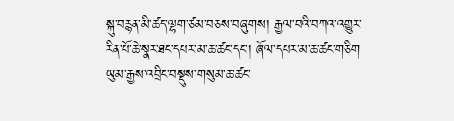སྐུ་བརྙན་མི་ཚད་ལྷག་ཙམ་བཅས་བཞུགས། རྒྱལ་བའི་བཀའ་འགྱུར་རིན་པོ་ཆེ་སྣར་ཐང་དཔར་མ་ཆ་ཚང་དང་། ཞོལ་དཔར་མ་ཆ་ཚང་གཅིག ཡུམ་རྒྱས་འབྲིང་བསྡུས་གསུམ་ཆ་ཚང་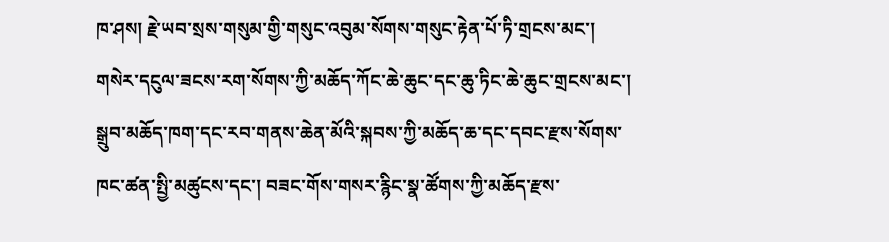ཁ་ཤས། རྗེ་ཡབ་སྲས་གསུམ་གྱི་གསུང་འབུམ་སོགས་གསུང་རྟེན་པོ་ཏི་གྲངས་མང་། གསེར་དངུལ་ཟངས་རག་སོགས་ཀྱི་མཆོད་ཀོང་ཆེ་ཆུང་དང་ཆུ་ཏིང་ཆེ་ཆུང་གྲངས་མང་། སྒྲུབ་མཆོད་ཁག་དང་རབ་གནས་ཆེན་མོའི་སྐབས་ཀྱི་མཆོད་ཆ་དང་དབང་རྫས་སོགས་ཁང་ཚན་སྤྱི་མཚུངས་དང་། བཟང་གོས་གསར་རྙིང་སྣ་ཚོགས་ཀྱི་མཆོད་རྫས་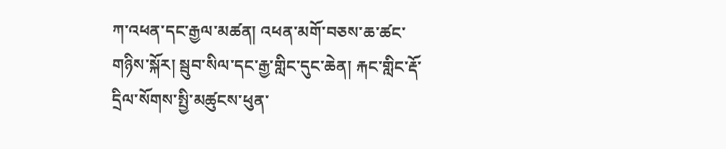ཀ་འཕན་དང་རྒྱལ་མཚན། འཕན་མགོ་བཅས་ཆ་ཚང་གཉིས་སྐོར། སྦུབ་སིལ་དང་རྒྱ་གླིང་དུང་ཆེན། རྐང་གླིང་རྡོ་དྲིལ་སོགས་སྤྱི་མཚུངས་ཕུན་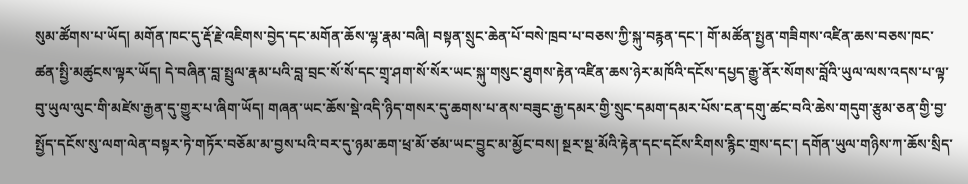སུམ་ཚོགས་པ་ཡོད། མགོན་ཁང་དུ་རྡོ་རྗེ་འཇིགས་བྱེད་དང་མགོན་ཆོས་ལྷ་རྣམ་བཞི། བསྟན་སྲུང་ཆེན་པོ་བསེ་ཁྲབ་པ་བཅས་ཀྱི་སྐུ་བརྙན་དང་། གོ་མཚོན་སྤྱན་གཟིགས་འཛིན་ཆས་བཅས་ཁང་ཚན་སྤྱི་མཚུངས་ལྟར་ཡོད། དེ་བཞིན་བླ་སྤྲུལ་རྣམ་པའི་བླ་བྲང་སོ་སོ་དང་གྲྭ་ཤག་སོ་སོར་ཡང་སྐུ་གསུང་ཐུགས་རྟེན་འཛིན་ཆས་ཉེར་མཁོའི་དངོས་དཔྱད་རྒྱུ་ནོར་སོགས་བློའི་ཡུལ་ལས་འདས་པ་ལྟ་བུ་ཡུལ་ལུང་གི་མཛེས་རྒྱན་དུ་གྱུར་པ་ཞིག་ཡོད། གཞན་ཡང་ཆོས་སྡེ་འདི་ཉིད་གསར་དུ་ཆགས་པ་ནས་བཟུང་རྒྱ་དམར་གྱི་སྲུང་དམག་དམར་པོས་ངན་དགུ་ཚང་བའི་ཆེས་གདུག་རྩུམ་ཅན་གྱི་བྱ་སྤྱོད་དངོས་སུ་ལག་ལེན་བསྟར་ཏེ་གཏོར་བཅོམ་མ་བྱས་པའི་བར་དུ་ཉམ་ཆག་ཕྲ་མོ་ཙམ་ཡང་བྱུང་མ་མྱོང་བས། སྔར་སྔ་མོའི་རྟེན་དང་དངོས་རིགས་རྙིང་གྲས་དང་། དགོན་ཡུལ་གཉིས་ཀ་ཆོས་སྲིད་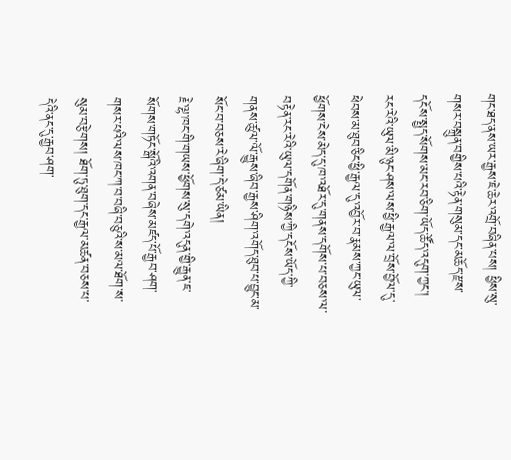གང་ཐད་ནས་ཡར་རྒྱས་ཇེ་ཆེར་འགྲོ་བཞིན་པས། ཕྱིས་སུ་གསར་བསྐྲུན་བགྱིས་པའི་རྟེན་གསུམ་དང་མཆོད་རྫས་དངོས་སྤྱད་སོགས་མང་རབ་ཅིག་ཡོད་ཚོད་འདུག་ཀྱང་། རང་རེའི་ཡུལ་མི་ཉུང་ཤས་ལས་ཕྱི་རྒྱལ་ལ་བྲོས་བྱོལ་དུ་ཕེབས་མ་ཐུབ་ཅིང་ཕྱི་རྒྱལ་དུ་འབྱོར་བ་རྣམས་ཀྱང་ཡུལ་ཕྱོགས་ངེས་མེད་དུ་ཁ་འཐོར་དུ་གནས་དགོས་པ་བཅས་ལ་བརྟེན་རང་རེའི་ཡུལ་དགོན་གཉིས་ཀྱི་དངོས་ཡོད་ཀྱི་གནས་ཚུལ་ལོ་རྒྱུས་ཞིབ་རྒྱས་ཤིག་འགོད་ཐུབ་པ་བྱུང་མ་སོང་བ་བཅས་རེ་ཞིག་དེ་ཙམ་ཡིན།
རྗེ་ལྷ་ཁང་གི་གཡས་ཕྱོགས་སུ་དགེ་འདུན་གྱི་རྒྱུན་ཇ་སོགས་གཏོང་སྒོའི་འགན་བཞེས་མཛད་པོ་རྒྱབ་ཤག་གསར་པའི་ལས་ཁང་ཀ་བ་བཞི་བཅུའི་ས་མལ་ཐོག་ས་སུམ་བརྩེགས། ཐོག་ཏུ་ཐུག་དང་རྒྱལ་མཚན་བཅས་པ་དེའི་ནང་དུ་རྒྱབ་ཤག་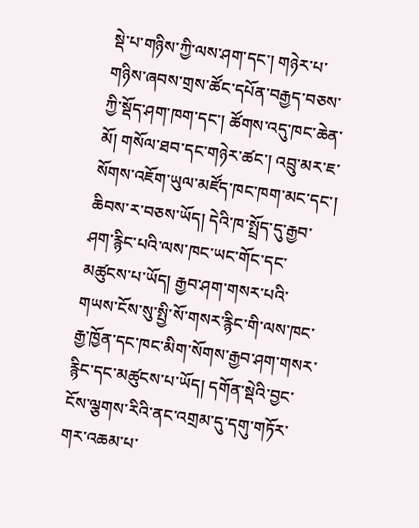སྡེ་པ་གཉིས་ཀྱི་ལས་ཤག་དང་། གཉེར་པ་གཉིས་ཞབས་གྲས་ཚོང་དཔོན་བརྒྱད་བཅས་ཀྱི་སྡོད་ཤག་ཁག་དང་། ཚོགས་འདུ་ཁང་ཆེན་མོ། གསོལ་ཐབ་དང་གཉེར་ཚང་། འབྲུ་མར་ཇ་སོགས་འཇོག་ཡུལ་མཛོད་ཁང་ཁག་མང་དང་། ཆིབས་ར་བཅས་ཡོད། དེའི་ཁ་སྤྲོད་དུ་རྒྱབ་ཤག་རྙིང་པའི་ལས་ཁང་ཡང་གོང་དང་མཚུངས་པ་ཡོད། རྒྱབ་ཤག་གསར་པའི་གཡས་ངོས་སུ་སྤྱི་སོ་གསར་རྙིང་གི་ལས་ཁང་རྒྱ་ཁྱོན་དང་ཁང་མིག་སོགས་རྒྱབ་ཤག་གསར་རྙིང་དང་མཚུངས་པ་ཡོད། དགོན་སྡེའི་བྱང་ངོས་ལྕགས་རིའི་ནང་འགྲམ་དུ་དགུ་གཏོར་གར་འཆམ་པ་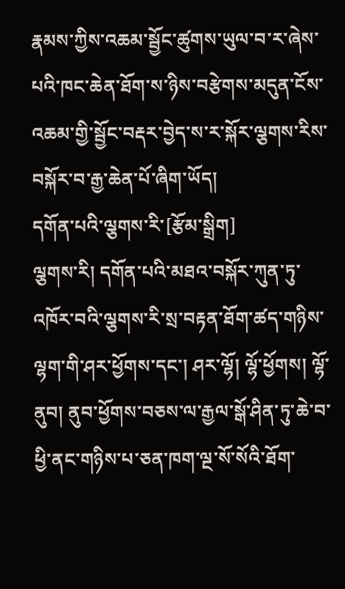རྣམས་ཀྱིས་འཆམ་སྦྱོང་ཚུགས་ཡུལ་བ་ར་ཞེས་པའི་ཁང་ཆེན་ཐོག་ས་ཉིས་བརྩེགས་མདུན་ངོས་འཆམ་གྱི་སྦྱོང་བརྡར་བྱེད་ས་ར་སྐོར་ལྕགས་རིས་བསྐོར་བ་རྒྱ་ཆེན་པོ་ཞིག་ཡོད།
དགོན་པའི་ལྕགས་རི་[རྩོམ་སྒྲིག]
ལྕགས་རི། དགོན་པའི་མཐའ་བསྐོར་ཀུན་ཏུ་འཁོར་བའི་ལྕགས་རི་སྲ་བརྟན་ཐོག་ཚད་གཉིས་ལྷག་གི་ཤར་ཕྱོགས་དང་། ཤར་ལྷོ། ལྷོ་ཕྱོགས། ལྷོ་ནུབ། ནུབ་ཕྱོགས་བཅས་ལ་རྒྱལ་སྒོ་ཤིན་ཏུ་ཆེ་བ་ཕྱི་ནང་གཉིས་པ་ཅན་ཁག་ལྔ་སོ་སོའི་ཐོག་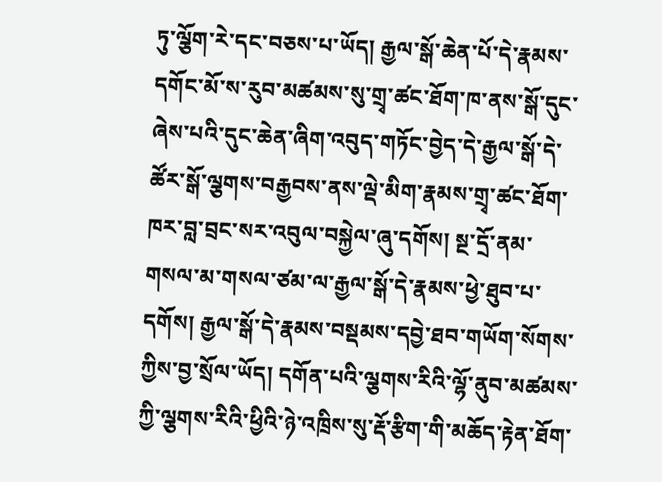ཏུ་ལྕོག་རེ་དང་བཅས་པ་ཡོད། རྒྱལ་སྒོ་ཆེན་པོ་དེ་རྣམས་དགོང་མོ་ས་རུབ་མཚམས་སུ་གྲྭ་ཚང་ཐོག་ཁ་ནས་སྒོ་དུང་ཞེས་པའི་དུང་ཆེན་ཞིག་འབུད་གཏོང་བྱེད་དེ་རྒྱལ་སྒོ་དེ་ཚོར་སྒོ་ལྕགས་བརྒྱབས་ནས་ལྡེ་མིག་རྣམས་གྲྭ་ཚང་ཐོག་ཁར་བླ་བྲང་སར་འབུལ་བསྐྱེལ་ཞུ་དགོས། སྔ་དྲོ་ནམ་གསལ་མ་གསལ་ཙམ་ལ་རྒྱལ་སྒོ་དེ་རྣམས་ཕྱེ་ཐུབ་པ་དགོས། རྒྱལ་སྒོ་དེ་རྣམས་བསྡམས་དབྱེ་ཐབ་གཡོག་སོགས་ཀྱིས་བྱ་སྲོལ་ཡོད། དགོན་པའི་ལྕགས་རིའི་ལྷོ་ནུབ་མཚམས་ཀྱི་ལྕགས་རིའི་ཕྱིའི་ཉེ་འཁྲིས་སུ་རྡོ་རྩིག་གི་མཆོད་རྟེན་ཐོག་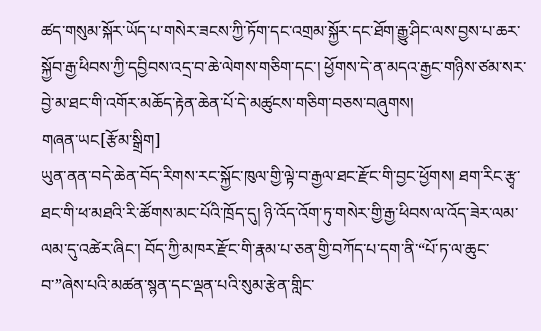ཚད་གསུམ་སྐོར་ཡོད་པ་གསེར་ཟངས་ཀྱི་ཏོག་དང་འགྲམ་སྐྱོར་དང་ཐོག་རྒྱུ་ཤིང་ལས་བྱས་པ་ཆར་སྐྱོབ་རྒྱ་ཕིབས་ཀྱི་དབྱིབས་འདྲ་བ་ཆེ་ལེགས་གཅིག་དང་། ཕྱོགས་དེ་ན་མདའ་རྒྱང་གཉིས་ཙམ་སར་བྱེ་མ་ཐང་གི་འགོར་མཆོད་རྟེན་ཆེན་པོ་དེ་མཚུངས་གཅིག་བཅས་བཞུགས།
གཞན་ཡང[རྩོམ་སྒྲིག]
ཡུན་ནན་བདེ་ཆེན་བོད་རིགས་རང་སྐྱོང་ཁུལ་གྱི་ལྟེ་བ་རྒྱལ་ཐང་རྫོང་གི་བྱང་ཕྱོགས། ཐག་རིང་རྩྭ་ཐང་གི་ཕ་མཐའི་རི་ཚོགས་མང་པོའི་ཁྲོད་དུ། ཉི་འོད་འོག་ཏུ་གསེར་གྱི་རྒྱ་ཕིབས་ལ་འོད་ཟེར་ལམ་ལམ་དུ་འཚེར་ཞིང་། བོད་ཀྱི་མཁར་རྫོང་གི་རྣམ་པ་ཅན་གྱི་བཀོད་པ་དག་ནི་“པོ་ཏ་ལ་ཆུང་བ་”ཞེས་པའི་མཚན་སྙན་དང་ལྡན་པའི་སུམ་རྩེན་གླིང་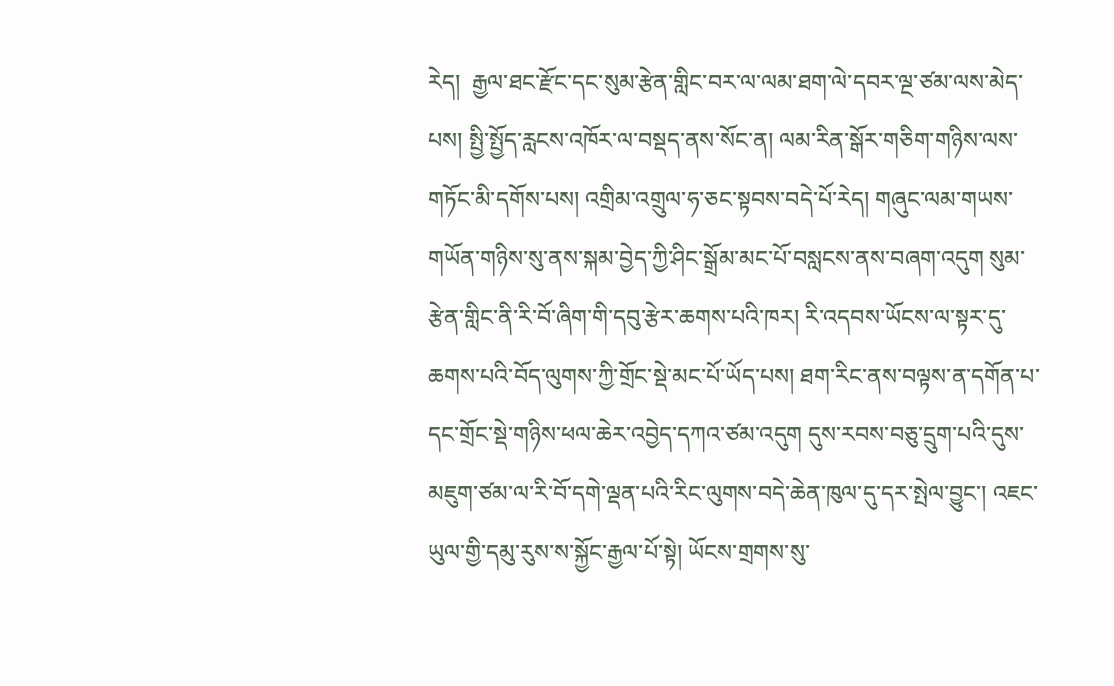རེད།  རྒྱལ་ཐང་རྫོང་དང་སུམ་རྩེན་གླིང་བར་ལ་ལམ་ཐག་ལེ་དབར་ལྔ་ཙམ་ལས་མེད་པས། སྤྱི་སྤྱོད་རླངས་འཁོར་ལ་བསྡད་ནས་སོང་ན། ལམ་རིན་སྒོར་གཅིག་གཉིས་ལས་གཏོང་མི་དགོས་པས། འགྲིམ་འགྲུལ་ཧ་ཅང་སྟབས་བདེ་པོ་རེད། གཞུང་ལམ་གཡས་གཡོན་གཉིས་སུ་ནས་སྐམ་བྱེད་ཀྱི་ཤིང་སྒྲོམ་མང་པོ་བསླངས་ནས་བཞག་འདུག སུམ་རྩེན་གླིང་ནི་རི་བོ་ཞིག་གི་དབུ་རྩེར་ཆགས་པའི་ཁར། རི་འདབས་ཡོངས་ལ་སྟར་དུ་ཆགས་པའི་བོད་ལུགས་ཀྱི་གྲོང་སྡེ་མང་པོ་ཡོད་པས། ཐག་རིང་ནས་བལྟས་ན་དགོན་པ་དང་གྲོང་སྡེ་གཉིས་ཕལ་ཆེར་འབྱེད་དཀའ་ཙམ་འདུག དུས་རབས་བཅུ་དྲུག་པའི་དུས་མཇུག་ཙམ་ལ་རི་བོ་དགེ་ལྡན་པའི་རིང་ལུགས་བདེ་ཆེན་ཁུལ་དུ་དར་སྤེལ་བྱུང་། འཇང་ཡུལ་གྱི་དམུ་རུས་ས་སྐྱོང་རྒྱལ་པོ་སྟེ། ཡོངས་གྲགས་སུ་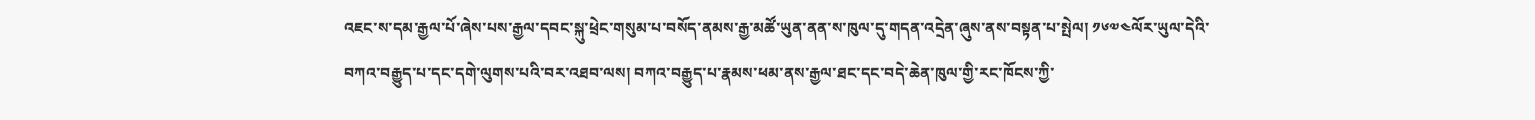འཇང་ས་དམ་རྒྱལ་པོ་ཞེས་པས་རྒྱལ་དབང་སྐུ་ཕྲེང་གསུམ་པ་བསོད་ནམས་རྒྱ་མཚོ་ཡུན་ནན་ས་ཁུལ་དུ་གདན་འདྲེན་ཞུས་ནས་བསྟན་པ་སྤེལ། ༡༦༧༤ལོར་ཡུལ་དེའི་བཀའ་བརྒྱུད་པ་དང་དགེ་ལུགས་པའི་བར་འཐབ་ལས། བཀའ་བརྒྱུད་པ་རྣམས་ཕམ་ནས་རྒྱལ་ཐང་དང་བདེ་ཆེན་ཁུལ་གྱི་རང་ཁོངས་ཀྱི་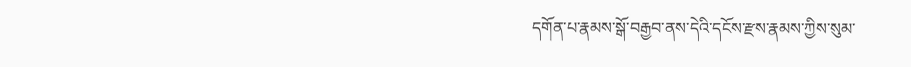དགོན་པ་རྣམས་སྒོ་བརྒྱབ་ནས་དེའི་དངོས་རྫས་རྣམས་ཀྱིས་སུམ་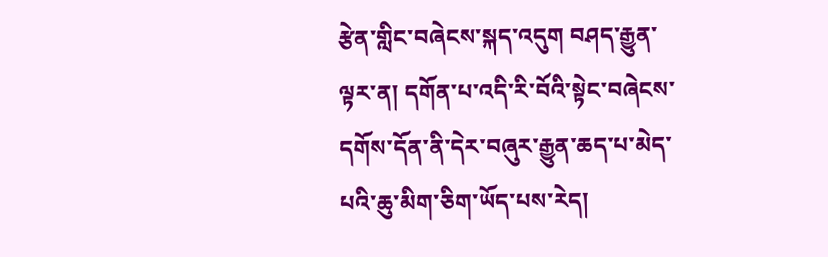རྩེན་གླིང་བཞེངས་སྐད་འདུག བཤད་རྒྱུན་ལྟར་ན། དགོན་པ་འདི་རི་བོའི་སྟེང་བཞེངས་དགོས་དོན་ནི་དེར་བཞུར་རྒྱུན་ཆད་པ་མེད་པའི་ཆུ་མིག་ཅིག་ཡོད་པས་རེད།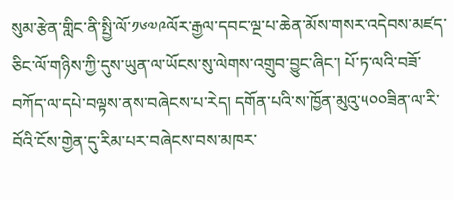སུམ་རྩེན་གླིང་ནི་སྤྱི་ལོ་༡༦༧༩ལོར་རྒྱལ་དབང་ལྔ་པ་ཆེན་མོས་གསར་འདེབས་མཛད་ཅིང་ལོ་གཉིས་ཀྱི་དུས་ཡུན་ལ་ཡོངས་སུ་ལེགས་འགྲུབ་བྱུང་ཞིང་། པོ་ཏ་ལའི་བཟོ་བཀོད་ལ་དཔེ་བལྟས་ནས་བཞེངས་པ་རེད། དགོན་པའི་ས་ཁྱོན་མུའུ་༥༠༠ཟིན་ལ་རི་བོའི་ངོས་གྱེན་དུ་རིམ་པར་བཞེངས་བས་མཁར་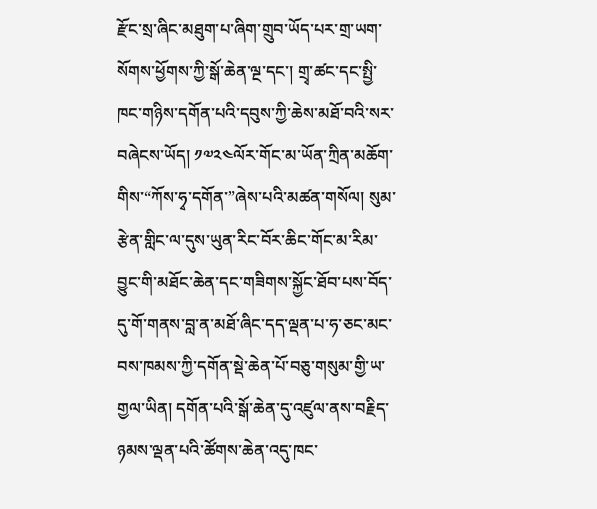རྫོང་སྲ་ཞིང་མཐུག་པ་ཞིག་གྲུབ་ཡོད་པར་གྲ་ཡག་སོགས་ཕྱོགས་ཀྱི་སྒོ་ཆེན་ལྔ་དང་། གྲྭ་ཚང་དང་སྤྱི་ཁང་གཉིས་དགོན་པའི་དབུས་ཀྱི་ཆེས་མཐོ་བའི་སར་བཞེངས་ཡོད། ༡༧༢༤ལོར་གོང་མ་ཡོན་ཀྲིན་མཆོག་གིས་“ཀོས་ཧྭ་དགོན་”ཞེས་པའི་མཚན་གསོལ། སུམ་རྩེན་གླིང་ལ་དུས་ཡུན་རིང་བོར་ཆིང་གོང་མ་རིམ་བྱུང་གི་མཐོང་ཆེན་དང་གཟིགས་སྐྱོང་ཐོབ་པས་བོད་དུ་གོ་གནས་བླ་ན་མཐོ་ཞིང་དད་ལྡན་པ་ཧ་ཅང་མང་བས་ཁམས་ཀྱི་དགོན་སྡེ་ཆེན་པོ་བཅུ་གསུམ་གྱི་ཡ་གྱལ་ཡིན། དགོན་པའི་སྒོ་ཆེན་དུ་འཛུལ་ནས་བརྗིད་ཉམས་ལྡན་པའི་ཚོགས་ཆེན་འདུ་ཁང་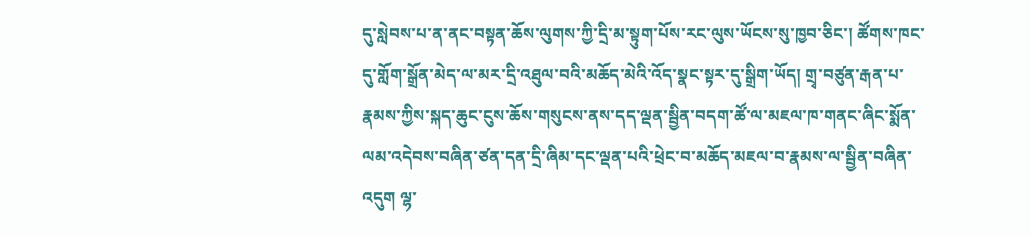དུ་སླེབས་པ་ན་ནང་བསྟན་ཆོས་ལུགས་ཀྱི་དྲི་མ་སྟུག་པོས་རང་ལུས་ཡོངས་སུ་ཁྱབ་ཅིང་། ཚོགས་ཁང་དུ་གློག་སྒྲོན་མེད་ལ་མར་དྲི་འཐུལ་བའི་མཆོད་མེའི་འོད་སྣང་སྟར་དུ་སྒྲིག་ཡོད། གྲྭ་བཙུན་རྒན་པ་རྣམས་ཀྱིས་སྐད་ཆུང་ངུས་ཆོས་གསུངས་ནས་དད་ལྡན་སྦྱིན་བདག་ཚོ་ལ་མཇལ་ཁ་གནང་ཞིང་སྨོན་ལམ་འདེབས་བཞིན་ཙན་དན་དྲི་ཞིམ་དང་ལྡན་པའི་ཕྲེང་བ་མཆོད་མཇལ་བ་རྣམས་ལ་སྦྱིན་བཞིན་འདུག ལྷ་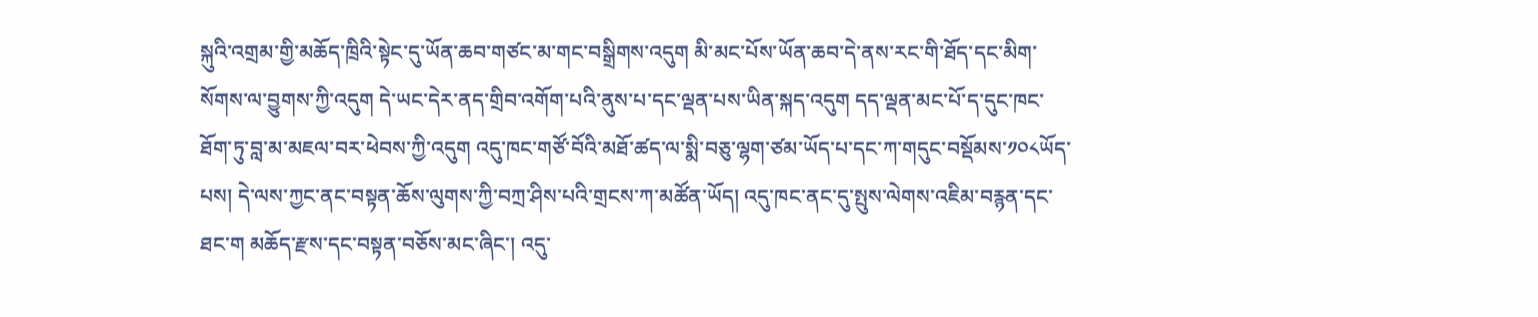སྐུའི་འགྲམ་གྱི་མཆོད་ཁྲིའི་སྟེང་དུ་ཡོན་ཆབ་གཙང་མ་གང་བསྒྲིགས་འདུག མི་མང་པོས་ཡོན་ཆབ་དེ་ནས་རང་གི་ཐོད་དང་མིག་སོགས་ལ་བྱུགས་ཀྱི་འདུག དེ་ཡང་དེར་ནད་གྲིབ་འགོག་པའི་ནུས་པ་དང་ལྡན་པས་ཡིན་སྐད་འདུག དད་ལྡན་མང་པོ་ད་དུང་ཁང་ཐོག་ཏུ་བླ་མ་མཇལ་བར་ཕེབས་ཀྱི་འདུག འདུ་ཁང་གཙོ་བོའི་མཐོ་ཚད་ལ་སྨི་བཅུ་ལྷག་ཙམ་ཡོད་པ་དང་ཀ་གདུང་བསྡོམས་༡༠༨ཡོད་པས། དེ་ལས་ཀྱང་ནང་བསྟན་ཆོས་ལུགས་ཀྱི་བཀྲ་ཤིས་པའི་གྲངས་ཀ་མཚོན་ཡོད། འདུ་ཁང་ནང་དུ་སྤུས་ལེགས་འཇིམ་བརྙན་དང་ཐང་ག མཆོད་རྫས་དང་བསྟན་བཅོས་མང་ཞིང་། འདུ་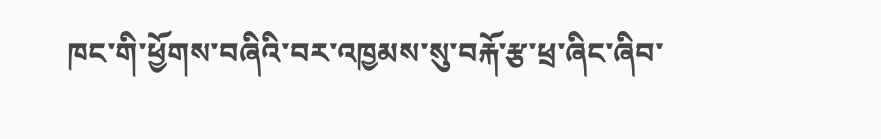ཁང་གི་ཕྱོགས་བཞིའི་བར་འཁྱམས་སུ་བརྐོ་རྩ་ཕྲ་ཞིང་ཞིབ་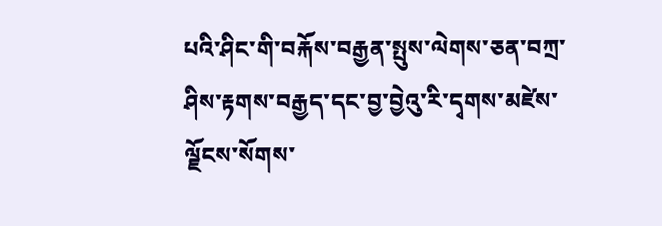པའི་ཤིང་གི་བརྐོས་བརྒྱན་སྤུས་ལེགས་ཅན་བཀྲ་ཤིས་རྟགས་བརྒྱད་དང་བྱ་བྱེའུ་རི་དྭགས་མཛེས་ལྗོངས་སོགས་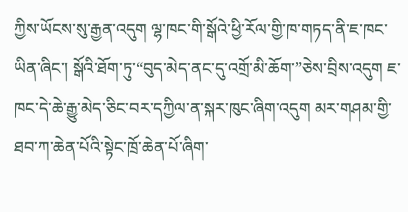ཀྱིས་ཡོངས་སུ་རྒྱན་འདུག ལྷ་ཁང་གི་སྒོའེ་ཕྱི་རོལ་གྱི་ཁ་གཏད་ནི་ཇ་ཁང་ཡིན་ཞིང་། སྒོའི་ཐོག་ཏུ་“བུད་མེད་ནང་དུ་འགྲོ་མི་ཆོག་”ཅེས་བྲིས་འདུག ཇ་ཁང་དེ་ཆེ་རྒྱུ་མེད་ཅིང་བར་དཀྱིལ་ན་སྐར་ཁུང་ཞིག་འདུག མར་གཤམ་གྱི་ཐབ་ཀ་ཆེན་པོའི་སྟེང་ཁྲོ་ཆེན་པོ་ཞིག་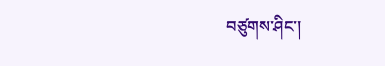བཙུགས་ཤིང་།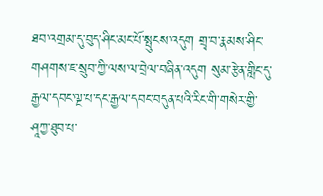ཐབ་འགྲམ་དུ་བུད་ཤིང་མང་པོ་སྤུངས་འདུག གྲྭ་བ་རྣམས་ཤིང་གཤགས་ཇ་སྲུབ་ཀྱི་ལས་ལ་བྲེལ་བཞིན་འདུག སུམ་རྩེན་གླིང་དུ་རྒྱལ་དབང་ལྔ་པ་དང་རྒྱལ་དབང་བདུན་པའི་རིང་གི་གསེར་གྱི་ཤཱཀྱ་ཐུབ་པ་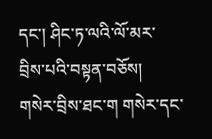དང་། ཤིང་ཏ་ལའི་ལོ་མར་བྲིས་པའི་བསྟན་བཅོས། གསེར་བྲིས་ཐང་ག གསེར་དང་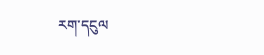རག་དངུལ